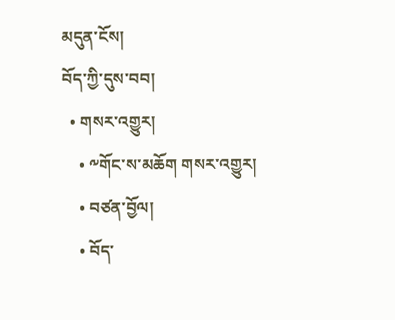མདུན་ངོས།
བོད་ཀྱི་དུས་བབ།
  • གསར་འགྱུར།
    • ༸གོང་ས་མཆོག གསར་འགྱུར།
    • བཙན་བྱོལ།
    • བོད་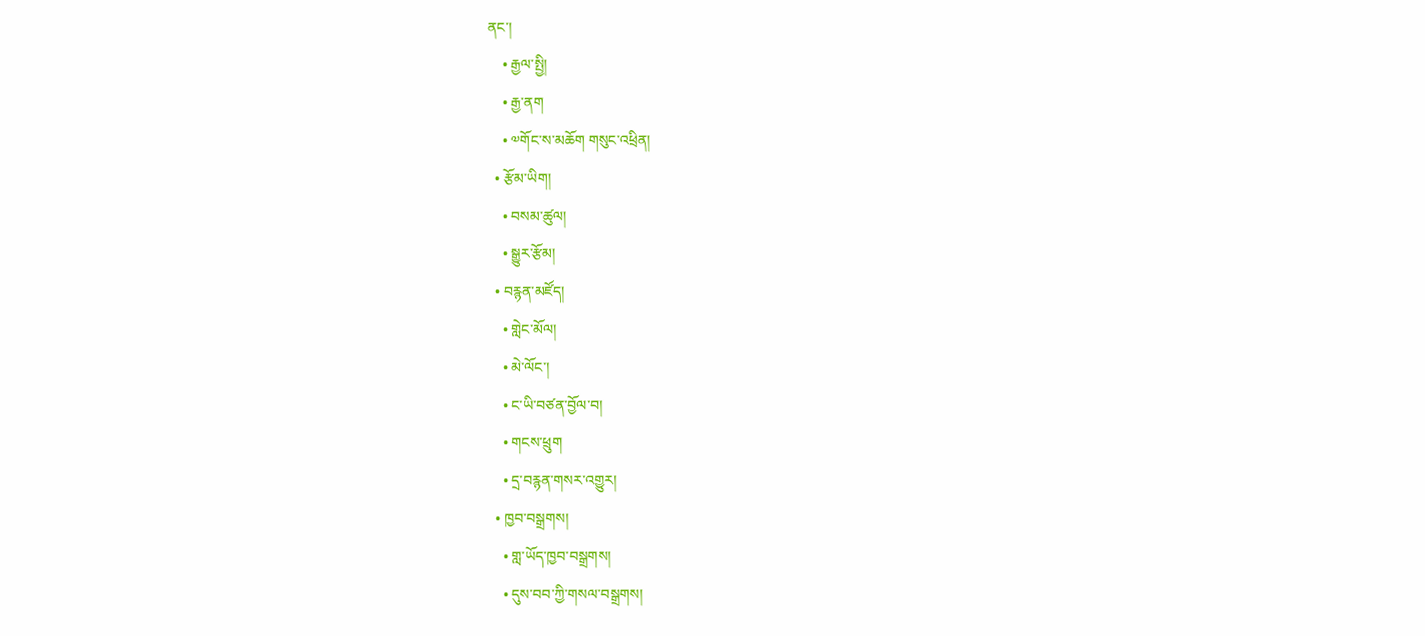ནང་།
    • རྒྱལ་སྤྱི།
    • རྒྱ་ནག
    • ༧གོང་ས་མཆོག གསུང་འཕྲིན།
  • རྩོམ་ཡིག།
    • བསམ་ཚུལ།
    • སྒྱུར་རྩོམ།
  • བརྙན་མཛོད།
    • གླེང་མོལ།
    • མེ་ལོང་།
    • ང་ཡི་བཙན་བྱོལ་བ།
    • གངས་ཕྲུག
    • དྲ་བརྙན་གསར་འགྱུར།
  • ཁྱབ་བསྒྲགས།
    • གླ་ཡོད་ཁྱབ་བསྒྲགས།
    • དུས་བབ་ཀྱི་གསལ་བསྒྲགས།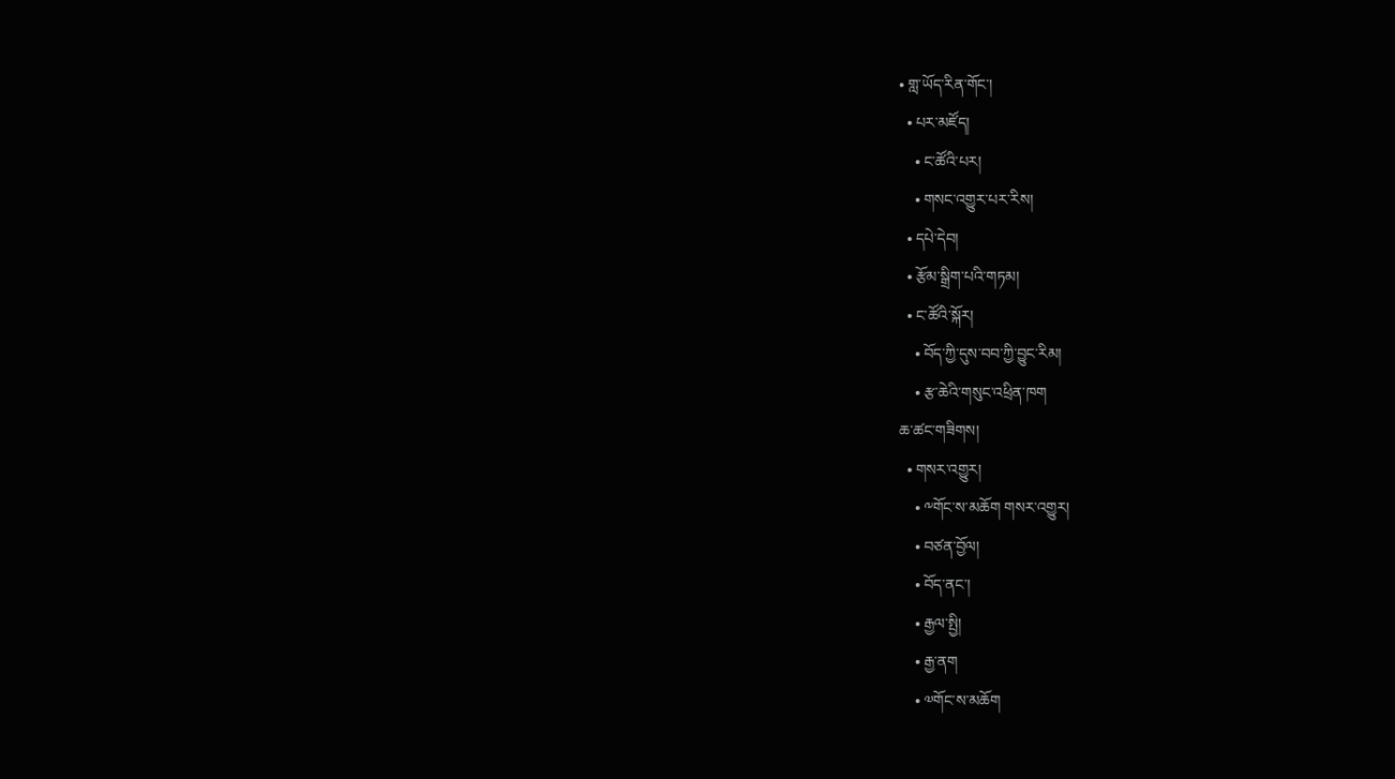• གླ་ཡོད་རིན་གོང་།
  • པར་མཛོད།
    • ང་ཚོའི་པར།
    • གསང་འགྱུར་པར་རིས།
  • དཔེ་དེབ།
  • རྩོམ་སྒྲིག་པའི་གཏམ།
  • ང་ཚོའི་སྐོར།
    • བོད་ཀྱི་དུས་བབ་ཀྱི་བྱུང་རིམ།
    • རྩ་ཆེའི་གསུང་འཕྲིན་ཁག
ཆ་ཚང་གཟིགས།
  • གསར་འགྱུར།
    • ༸གོང་ས་མཆོག གསར་འགྱུར།
    • བཙན་བྱོལ།
    • བོད་ནང་།
    • རྒྱལ་སྤྱི།
    • རྒྱ་ནག
    • ༧གོང་ས་མཆོག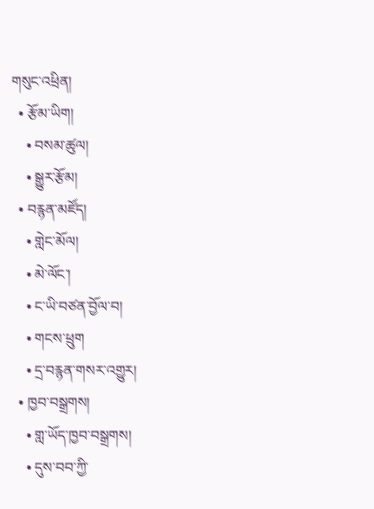གསུང་འཕྲིན།
  • རྩོམ་ཡིག།
    • བསམ་ཚུལ།
    • སྒྱུར་རྩོམ།
  • བརྙན་མཛོད།
    • གླེང་མོལ།
    • མེ་ལོང་།
    • ང་ཡི་བཙན་བྱོལ་བ།
    • གངས་ཕྲུག
    • དྲ་བརྙན་གསར་འགྱུར།
  • ཁྱབ་བསྒྲགས།
    • གླ་ཡོད་ཁྱབ་བསྒྲགས།
    • དུས་བབ་ཀྱི་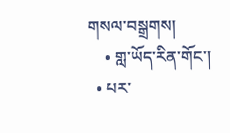གསལ་བསྒྲགས།
    • གླ་ཡོད་རིན་གོང་།
  • པར་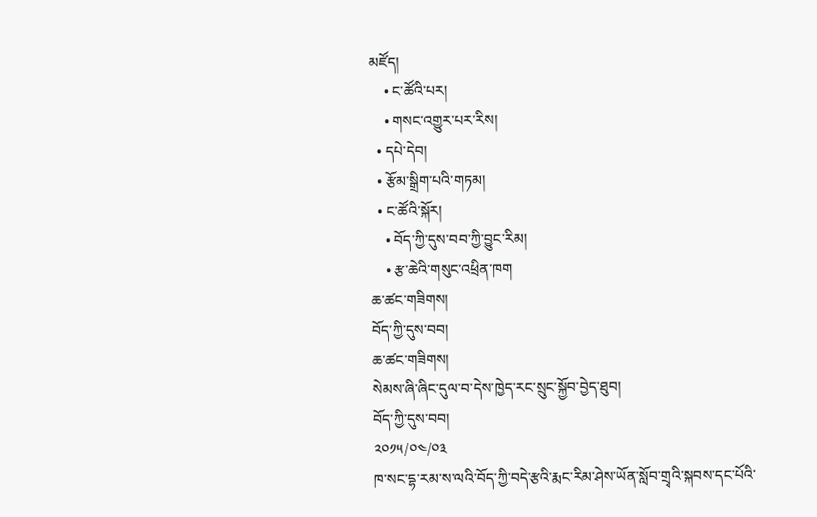མཛོད།
    • ང་ཚོའི་པར།
    • གསང་འགྱུར་པར་རིས།
  • དཔེ་དེབ།
  • རྩོམ་སྒྲིག་པའི་གཏམ།
  • ང་ཚོའི་སྐོར།
    • བོད་ཀྱི་དུས་བབ་ཀྱི་བྱུང་རིམ།
    • རྩ་ཆེའི་གསུང་འཕྲིན་ཁག
ཆ་ཚང་གཟིགས།
བོད་ཀྱི་དུས་བབ།
ཆ་ཚང་གཟིགས།
སེམས་ཞི་ཞིང་དུལ་བ་དེས་ཁྱེད་རང་སྲུང་སྐྱོབ་བྱེད་ཐུབ།
བོད་ཀྱི་དུས་བབ།
༢༠༡༥/༠༤/༠༣
ཁ་སང་དྷ་རམ་ས་ལའི་བོད་ཀྱི་བདེ་རྩའི་རྨང་རིམ་ཤེས་ཡོན་སློབ་གྲྭའི་སྐབས་དང་པོའི་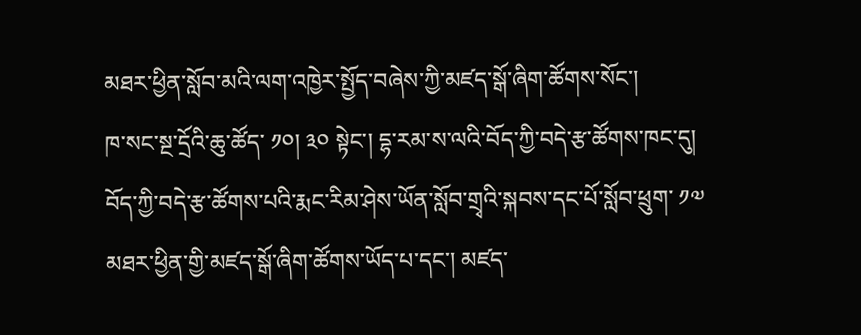མཐར་ཕྱིན་སློབ་མའི་ལག་འཁྱེར་སྤྱོད་བཞེས་ཀྱི་མཛད་སྒོ་ཞིག་ཚོགས་སོང་།
ཁ་སང་སྔ་དྲོའི་ཆུ་ཚོད་ ༡༠། ༣༠ སྟེང་། དྷ་རམ་ས་ལའི་བོད་ཀྱི་བདེ་རྩ་ཚོགས་ཁང་དུ། བོད་ཀྱི་བདེ་རྩ་ཚོགས་པའི་རྨང་རིམ་ཤེས་ཡོན་སློབ་གྲྭའི་སྐབས་དང་པོ་སློབ་ཕྲུག་ ༡༧ མཐར་ཕྱིན་གྱི་མཛད་སྒོ་ཞིག་ཚོགས་ཡོད་པ་དང་། མཛད་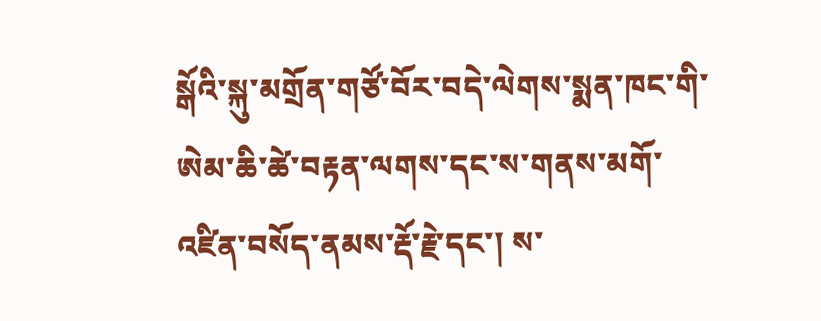སྒོའི་སྐུ་མགྲོན་གཙོ་བོར་བདེ་ལེགས་སྨན་ཁང་གི་ཨེམ་ཆི་ཚེ་བརྟན་ལགས་དང་ས་གནས་མགོ་འཛིན་བསོད་ནམས་རྡོ་རྗེ་དང་། ས་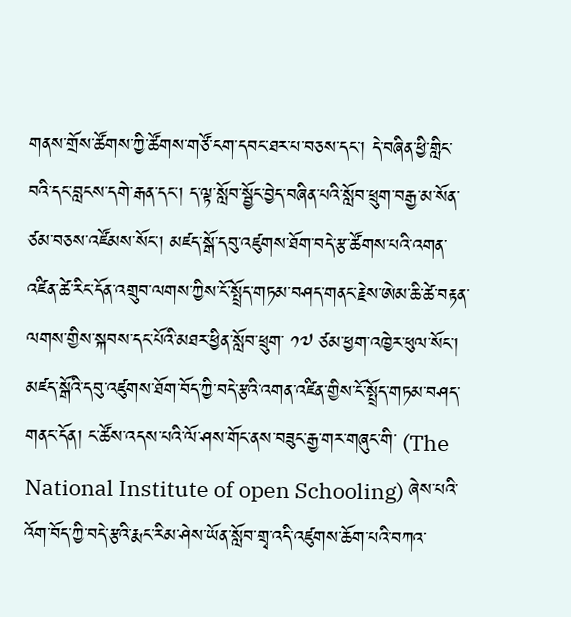གནས་གྲོས་ཚོགས་ཀྱི་ཚོགས་གཙོ་ངག་དབང་ཐར་པ་བཅས་དང་། དེ་བཞིན་ཕྱི་གླིང་བའི་དང་བླངས་དགེ་རྒན་དང་། ད་ལྟ་སློབ་སྦྱོང་བྱེད་བཞིན་པའི་སློབ་ཕྲུག་བརྒྱ་མ་སོན་ཙམ་བཅས་འཛོམས་སོང་། མཛད་སྒོ་དབུ་འཛུགས་ཐོག་བདེ་རྩ་ཚོགས་པའི་འགན་འཛིན་ཚེ་རིང་དོན་འགྲུབ་ལགས་ཀྱིས་ངོ་སྤྲོད་གཏམ་བཤད་གནང་རྗེས་ཨེམ་ཆི་ཚེ་བརྟན་ལགས་གྱིས་སྐབས་དང་པོའི་མཐར་ཕྱིན་སློབ་ཕྲུག་ ༡༧ ཙམ་ཕྱག་འཁྱེར་ཕུལ་སོང་།
མཛད་སྒོའི་དབུ་འཛུགས་ཐོག་བོད་ཀྱི་བདེ་རྩའི་འགན་འཛིན་གྱིས་ངོ་སྤྲོད་གཏམ་བཤད་གནང་དོན། ང་ཚོས་འདས་པའི་ལོ་ཤས་གོང་ནས་བཟུང་རྒྱ་གར་གཞུང་གི་ (The National Institute of open Schooling) ཞེས་པའི་འོག་བོད་ཀྱི་བདེ་རྩའི་རྨང་རིམ་ཤེས་ཡོན་སློབ་གྲྭ་འདི་འཛུགས་ཆོག་པའི་བཀའ་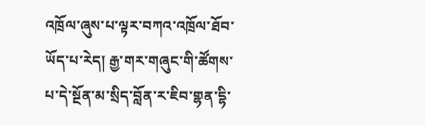འཁྲོལ་ཞུས་པ་ལྟར་བཀའ་འཁྲོལ་ཐོབ་ཡོད་པ་རེད། རྒྱ་གར་གཞུང་གི་ཚོགས་པ་དེ་སྔོན་མ་སྲིད་བློན་ར་ཇིབ་གྷན་དྷི་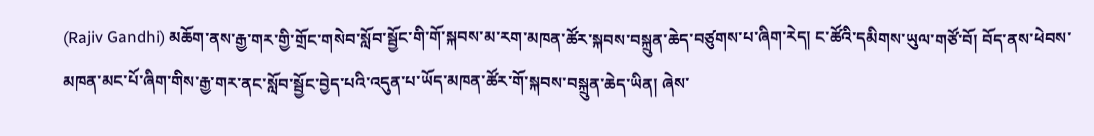(Rajiv Gandhi) མཆོག་ནས་རྒྱ་གར་གྱི་གྲོང་གསེབ་སློབ་སྦྱོང་གི་གོ་སྐབས་མ་རག་མཁན་ཚོར་སྐབས་བསྐྲུན་ཆེད་བཙུགས་པ་ཞིག་རེད། ང་ཚོའི་དམིགས་ཡུལ་གཙོ་བོ། བོད་ནས་ཕེབས་མཁན་མང་པོ་ཞིག་གིས་རྒྱ་གར་ནང་སློབ་སྦྱོང་བྱེད་པའི་འདུན་པ་ཡོད་མཁན་ཚོར་གོ་སྐབས་བསྐྲུན་ཆེད་ཡིན། ཞེས་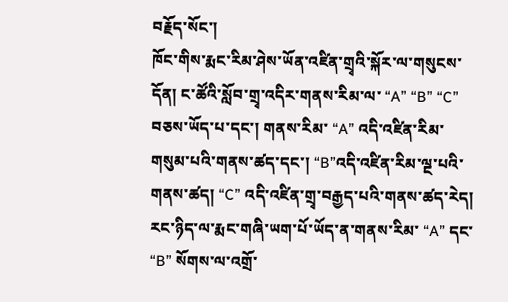བརྗོད་སོང་།
ཁོང་གིས་རྨང་རིམ་ཤེས་ཡོན་འཛིན་གྲྭའི་སྐོར་ལ་གསུངས་དོན། ང་ཚོའི་སློབ་གྲྭ་འདིར་གནས་རིམ་ལ་ “A” “B” “C” བཅས་ཡོད་པ་དང་། གནས་རིམ་ “A” འདི་འཛིན་རིམ་གསུམ་པའི་གནས་ཚད་དང་། “B”འདི་འཛིན་རིམ་ལྔ་པའི་གནས་ཚད། “C” འདི་འཛིན་གྲྭ་བརྒྱད་པའི་གནས་ཚད་རེད། རང་ཉིད་ལ་རྨང་གཞི་ཡག་པོ་ཡོད་ན་གནས་རིམ་ “A” དང་ “B” སོགས་ལ་འགྲོ་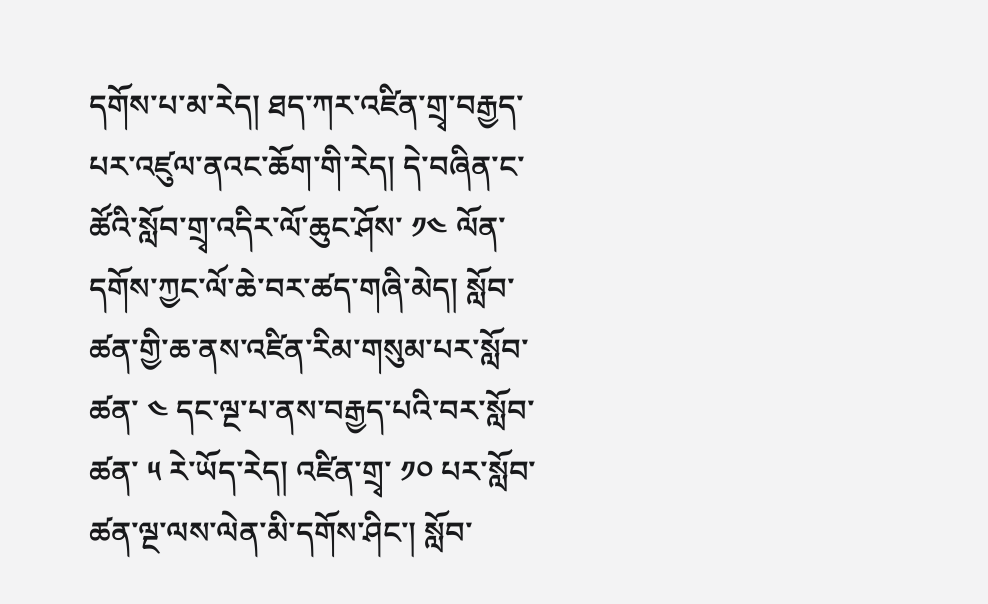དགོས་པ་མ་རེད། ཐད་ཀར་འཛིན་གྲྭ་བརྒྱད་པར་འཛུལ་ནའང་ཆོག་གི་རེད། དེ་བཞིན་ང་ཚོའི་སློབ་གྲྭ་འདིར་ལོ་ཆུང་ཤོས་ ༡༤ ལོན་དགོས་ཀྱང་ལོ་ཆེ་བར་ཚད་གཞི་མེད། སློབ་ཚན་གྱི་ཆ་ནས་འཛིན་རིམ་གསུམ་པར་སློབ་ཚན་ ༤ དང་ལྔ་པ་ནས་བརྒྱད་པའི་བར་སློབ་ཚན་ ༥ རེ་ཡོད་རེད། འཛིན་གྲྭ་ ༡༠ པར་སློབ་ཚན་ལྔ་ལས་ལེན་མི་དགོས་ཤིང་། སློབ་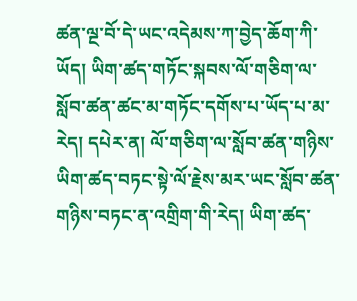ཚན་ལྔ་བོ་དེ་ཡང་འདེམས་ཀ་བྱེད་ཆོག་ཀི་ཡོད། ཡིག་ཚད་གཏོང་སྐབས་ལོ་གཅིག་ལ་སློབ་ཚན་ཚང་མ་གཏོང་དགོས་པ་ཡོད་པ་མ་རེད། དཔེར་ན། ལོ་གཅིག་ལ་སློབ་ཚན་གཉིས་ཡིག་ཚད་བཏང་སྟེ་ལོ་རྗེས་མར་ཡང་སློབ་ཚན་གཉིས་བཏང་ན་འགྲིག་གི་རེད། ཡིག་ཚད་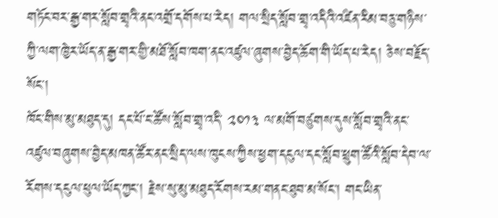གཏོང་བར་རྒྱ་གར་སློབ་གྲྭའི་ནང་འགྲོ་དགོས་པ་རེད། གལ་སྲིད་སློབ་གྲྭ་འདིའི་འཛིན་རིམ་བཅུ་གཉིས་ཀྱི་ལག་ཁྱེར་ཡོད་ན་རྒྱ་གར་གྱི་མཐོ་སློབ་ཁག་ནང་འཛུལ་ཞུགས་བྱེད་ཆོག་གི་ཡོད་པ་རེད། ཅེས་བརྗོད་སོང་།
ཁོང་གིས་མུ་མཐུད་དུ། དང་པོ་ང་ཚོས་སློབ་གྲྭ་འདི་ ༢༠༡༣ ལ་མགོ་བཙུགས་དུས་སློབ་གྲྭའི་ནང་འཛུལ་བཞུགས་བྱེད་མཁན་ཚོར་ནང་སྲིད་ལས་ཁུངས་ཀྱིས་ཕྱག་དངུལ་དང་སློབ་ཕྲུག་ཚོའི་སློབ་དེབ་ལ་རོགས་དངུལ་ཕུལ་ཡོད་ཀྱང་། རྗེས་སུ་མུ་མཐུད་རོགས་རམ་གནང་ཐུབ་མ་སོང་། གང་ཡིན་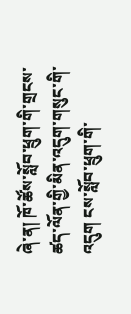ཞེ་ན། ཁོ་ཚོས་སློབ་ཕྲུག་གི་གྲངས་ཚད་ལོན་གྱི་མིན་འདུག་གསུང་གི་འདུག ངས་སློབ་ཕྲུག་གི་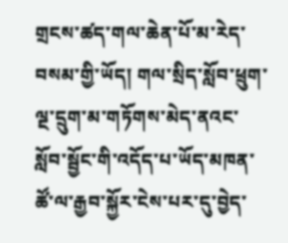གྲངས་ཚད་གལ་ཆེན་པོ་མ་རེད་བསམ་གྱི་ཡོད། གལ་སྲིད་སློབ་ཕྲུག་ལྔ་དྲུག་མ་གཏོགས་མེད་ནའང་སློབ་སྦྱོང་གི་འདོད་པ་ཡོད་མཁན་ཚོ་ལ་རྒྱབ་སྐྱོར་ངེས་པར་དུ་བྱེད་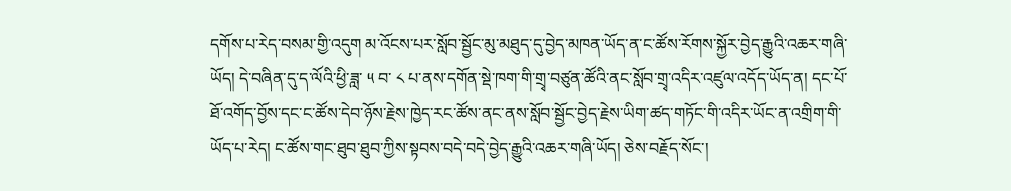དགོས་པ་རེད་བསམ་གྱི་འདུག མ་འོངས་པར་སློབ་སྦྱོང་མུ་མཐུད་དུ་བྱེད་མཁན་ཡོད་ན་ང་ཚོས་རོགས་སྐྱོར་བྱེད་རྒྱུའི་འཆར་གཞི་ཡོད། དེ་བཞིན་དུ་ད་ལོའི་ཕྱི་ཟླ་ ༥ བ་ ༨ པ་ནས་དགོན་སྡེ་ཁག་གི་གྲྭ་བཙུན་ཚོའི་ནང་སློབ་གྲྭ་འདིར་འཛུལ་འདོད་ཡོད་ན། དང་པོ་ཐོ་འགོད་བྱོས་དང་ང་ཚོས་དེབ་ཉོས་རྗེས་ཁྱེད་རང་ཚོས་ནང་ནས་སློབ་སྦྱོང་བྱེད་རྗེས་ཡིག་ཚད་གཏོང་གི་འདིར་ཡོང་ན་འགྲིག་གི་ཡོད་པ་རེད། ང་ཚོས་གང་ཐུབ་ཐུབ་ཀྱིས་སྟབས་བདེ་བདེ་བྱེད་རྒྱུའི་འཆར་གཞི་ཡོད། ཅེས་བརྗོད་སོང་།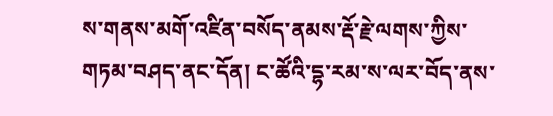ས་གནས་མགོ་འཛིན་བསོད་ནམས་རྡོ་རྗེ་ལགས་ཀྱིས་གཏམ་བཤད་ནང་དོན། ང་ཚོའི་དྷ་རམ་ས་ལར་བོད་ནས་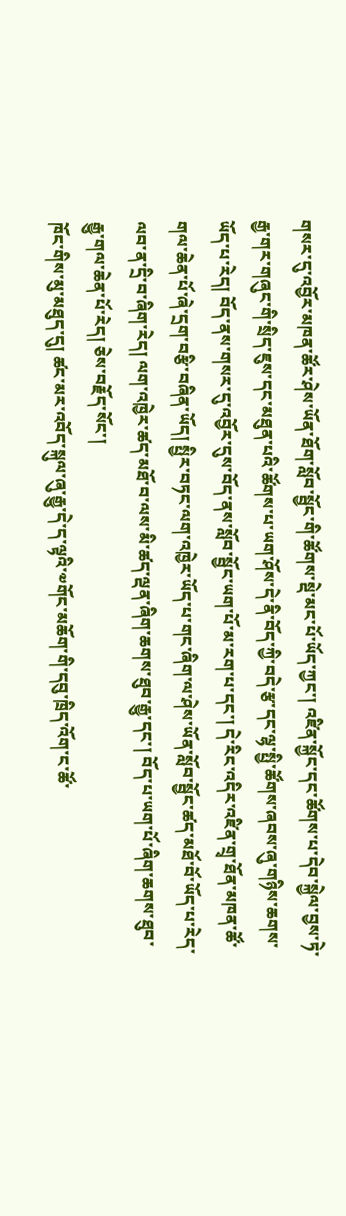གསར་དུ་འབྱོར་མཁན་ཚོར་ཤེས་ཡོན་ཐོག་སློབ་སྦྱོང་གི་ཚོགས་སྡེ་མང་པོ་ཡོད་ཀྱང་། འཛིན་སྐྱོང་དང་ཚོགས་པ་དེབ་སྐྱེལ་བྱས་ཏེ་རྒྱ་གར་གཞུང་གི་སྲིད་ཇུས་དང་མཐུན་པའི་ཚོགས་པ་ཡག་ཤོས་དེ་ནི་བོད་ཀྱི་བདེ་རྩ་དང་ལྷ་སྤྱི་ཚོགས་ཞབས་ཞུ་གཉིས་ཆགས་ཡོད་པ་རེད། བོད་ནས་གསར་དུ་འབྱོར་དུས་བོད་ནས་སློབ་སྦྱོང་ཡག་པོ་མ་རག་པ་དང་། དེ་རིང་འདིར་འཛིན་གྲྭ་ཐོན་མཁན་ཚོ་གལ་ཆེན་པོ་ཞེ་དྲག་བརྩི་བཞིན་ཡོད། སྤྱིར་བཏང་ལག་འཁྱེར་ཡོད་པ་གང་ཞིག་ལ་ཤེས་ཡོན་སློབ་སྦྱོང་ཚད་མཐོ་བོ་ཡོད་པ་རེད་ལབ་ན་དྲི་བ་ཞིག་རེད། ལག་འཁྱེར་ཚད་མཐོ་བ་ལས་མི་ཚད་ལྡན་ཞིག་ཆགས་ཐུབ་རྒྱུ་དང་། བོད་པ་ཡག་པོ་ཞིག་ཆགས་ཐུབ་རྒྱུ་གལ་ཆེན་པོ་རེད། ཅེས་བརྗོད་སོང་།
ཁོང་གིས་མུ་མཐུད་དུ། ཚང་མར་འབོད་སྐུལ་ཞུ་རྒྱུ་དེ་ད་ལྟའི་༧གོང་མཆོག་གི་དབུ་ཁྲིད་འོག་ང་ཚོ་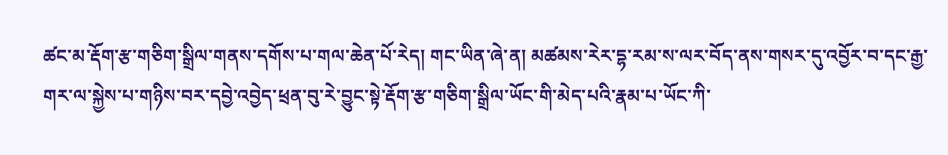ཚང་མ་རྡོག་རྩ་གཅིག་སྒྲིལ་གནས་དགོས་པ་གལ་ཆེན་པོ་རེད། གང་ཡིན་ཞེ་ན། མཚམས་རེར་དྷ་རམ་ས་ལར་བོད་ནས་གསར་དུ་འབྱོར་བ་དང་རྒྱ་གར་ལ་སྐྱེས་པ་གཉིས་བར་དབྱེ་འབྱེད་ཕྲན་བུ་རེ་བྱུང་སྟེ་རྡོག་རྩ་གཅིག་སྒྲིལ་ཡོང་གི་མེད་པའི་རྣམ་པ་ཡོང་ཀི་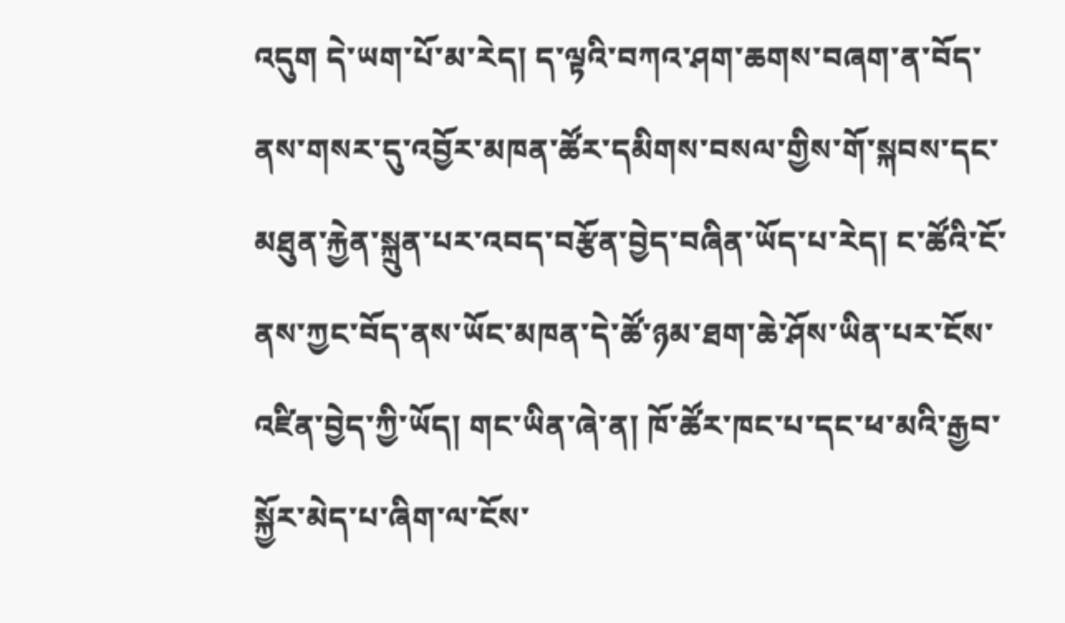འདུག དེ་ཡག་པོ་མ་རེད། ད་ལྟའི་བཀའ་ཤག་ཆགས་བཞག་ན་བོད་ནས་གསར་དུ་འབྱོར་མཁན་ཚོར་དམིགས་བསལ་གྱིས་གོ་སྐབས་དང་མཐུན་རྐྱེན་སྐྲུན་པར་འབད་བརྩོན་བྱེད་བཞིན་ཡོད་པ་རེད། ང་ཚོའི་ངོ་ནས་ཀྱང་བོད་ནས་ཡོང་མཁན་དེ་ཚོ་ཉམ་ཐག་ཆེ་ཤོས་ཡིན་པར་ངོས་འཛིན་བྱེད་ཀྱི་ཡོད། གང་ཡིན་ཞེ་ན། ཁོ་ཚོར་ཁང་པ་དང་ཕ་མའི་རྒྱབ་སྐྱོར་མེད་པ་ཞིག་ལ་ངོས་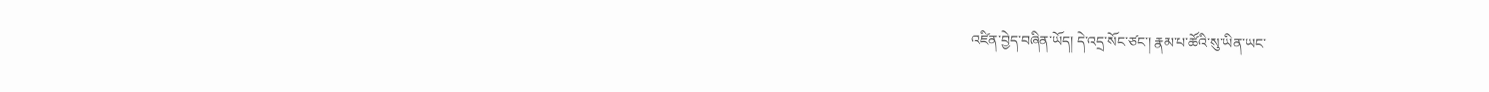འཛིན་བྱེད་བཞིན་ཡོད། དེ་འདྲ་སོང་ཙང་། རྣམ་པ་ཚོའི་སུ་ཡིན་ཡང་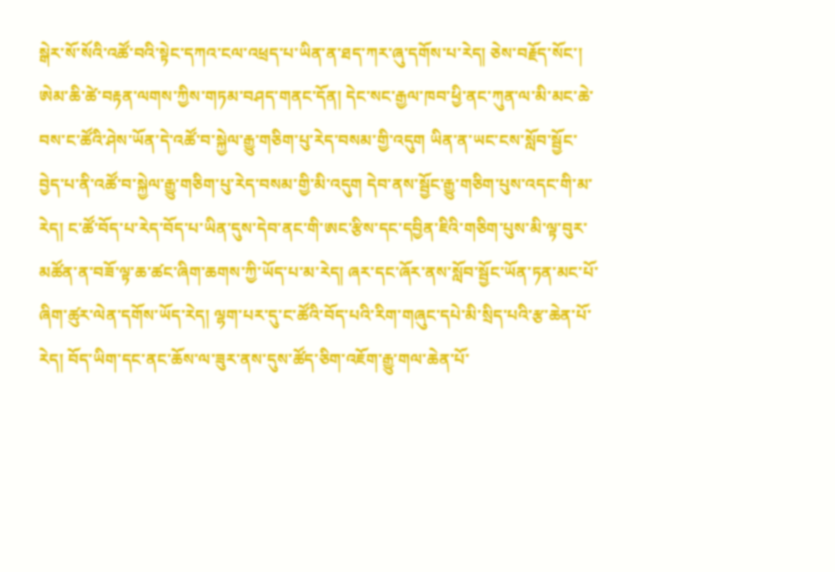སྒེར་སོ་སོའི་འཚོ་བའི་སྟེང་དཀའ་ངལ་འཕྲད་པ་ཡིན་ན་ཐད་ཀར་ཞུ་དགོས་པ་རེད། ཅེས་བརྗོད་སོང་།
ཨེམ་ཆི་ཚེ་བརྟན་ལགས་ཀྱིས་གཏམ་བཤད་གནང་དོན། དེང་སང་རྒྱལ་ཁབ་ཕྱི་ནང་ཀུན་ལ་མི་མང་ཆེ་བས་ང་ཚོའི་ཤེས་ཡོན་དེ་འཚོ་བ་སྐྱེལ་རྒྱུ་གཅིག་པུ་རེད་བསམ་གྱི་འདུག ཡིན་ན་ཡང་ངས་སློབ་སྦྱོང་བྱེད་པ་ནི་འཚོ་བ་སྐྱེལ་རྒྱུ་གཅིག་པུ་རེད་བསམ་གྱི་མི་འདུག དེབ་ནས་སྦྱོང་རྒྱུ་གཅིག་པུས་འདང་གི་མ་རེད། ང་ཚོ་བོད་པ་རེད་བོད་པ་ཡིན་དུས་དེབ་ནང་གི་ཨང་རྩིས་དང་དབྱིན་ཇིའི་གཅིག་པུས་མི་ལྟ་བུར་མཚོན་ན་བཟོ་ལྟ་ཆ་ཚང་ཞིག་ཆགས་ཀྱི་ཡོད་པ་མ་རེད། ཞར་དང་ཞོར་ནས་སློབ་སྦྱོང་ཡོན་ཏན་མང་པོ་ཞིག་ཚུར་ལེན་དགོས་ཡོད་རེད། ལྷག་པར་དུ་ང་ཚོའི་བོད་པའི་རིག་གཞུང་དཔེ་མི་སྲིད་པའི་རྩ་ཆེན་པོ་རེད། བོད་ཡིག་དང་ནང་ཆོས་ལ་ཟུར་ནས་དུས་ཚོད་ཅིག་འཇོག་རྒྱུ་གལ་ཆེན་པོ་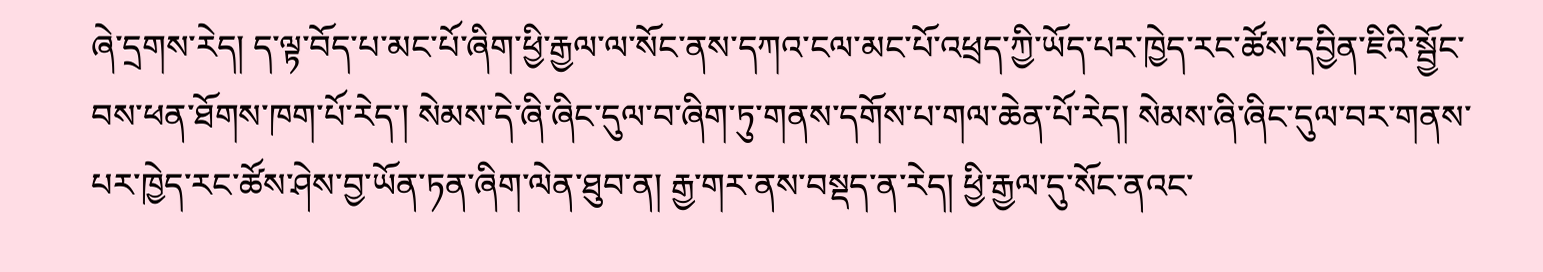ཞེ་དྲགས་རེད། ད་ལྟ་བོད་པ་མང་པོ་ཞིག་ཕྱི་རྒྱལ་ལ་སོང་ནས་དཀའ་ངལ་མང་པོ་འཕྲད་ཀྱི་ཡོད་པར་ཁྱེད་རང་ཚོས་དབྱིན་ཇིའི་སྦྱོང་བས་ཕན་ཐོགས་ཁག་པོ་རེད་། སེམས་དེ་ཞི་ཞིང་དུལ་བ་ཞིག་ཏུ་གནས་དགོས་པ་གལ་ཆེན་པོ་རེད། སེམས་ཞི་ཞིང་དུལ་བར་གནས་པར་ཁྱེད་རང་ཚོས་ཤེས་བྱ་ཡོན་ཏན་ཞིག་ལེན་ཐུབ་ན། རྒྱ་གར་ནས་བསྡད་ན་རེད། ཕྱི་རྒྱལ་དུ་སོང་ནའང་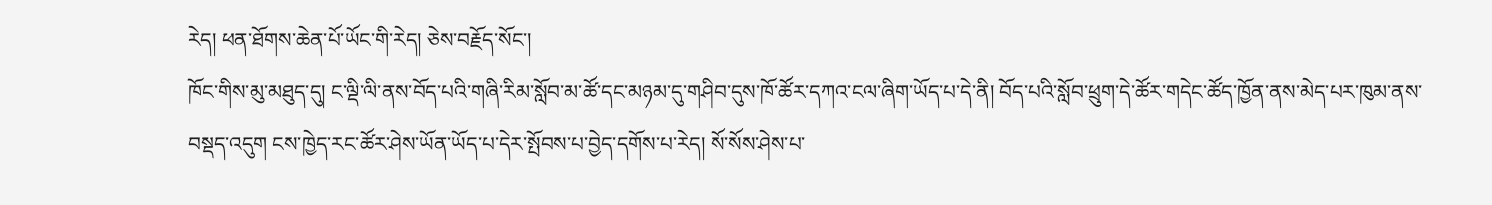རེད། ཕན་ཐོགས་ཆེན་པོ་ཡོང་གི་རེད། ཅེས་བརྗོད་སོང་།
ཁོང་གིས་མུ་མཐུད་དུ། ང་ལྡི་ལི་ནས་བོད་པའི་གཞི་རིམ་སློབ་མ་ཚོ་དང་མཉམ་དུ་གཤིབ་དུས་ཁོ་ཚོར་དཀའ་ངལ་ཞིག་ཡོད་པ་དེ་ནི། བོད་པའི་སློབ་ཕྲུག་དེ་ཚོར་གདེང་ཚོད་ཁྱོན་ནས་མེད་པར་ཁུམ་ནས་བསྡད་འདུག ངས་ཁྱེད་རང་ཚོར་ཤེས་ཡོན་ཡོད་པ་དེར་སྤོབས་པ་བྱེད་དགོས་པ་རེད། སོ་སོས་ཤེས་པ་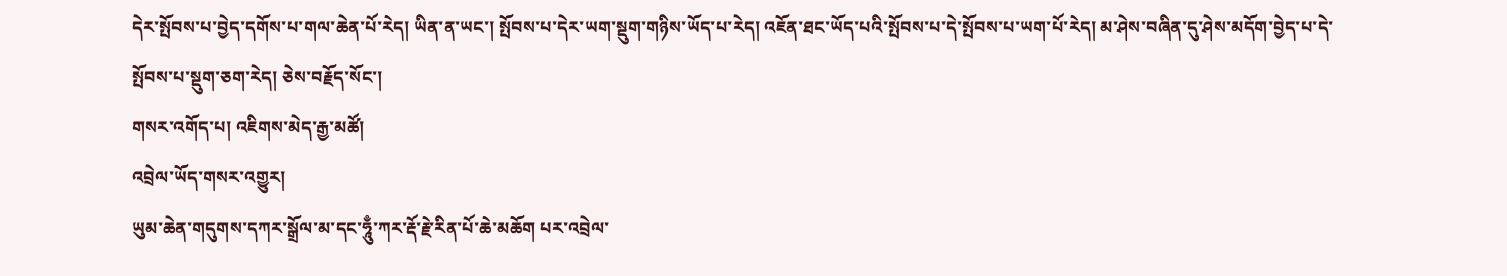དེར་སྤོབས་པ་བྱེད་དགོས་པ་གལ་ཆེན་པོ་རེད། ཡིན་ན་ཡང་། སྤོབས་པ་དེར་ཡག་སྡུག་གཉིས་ཡོད་པ་རེད། འཇོན་ཐང་ཡོད་པའི་སྤོབས་པ་དེ་སྤོབས་པ་ཡག་པོ་རེད། མ་ཤེས་བཞིན་དུ་ཤེས་མདོག་བྱེད་པ་དེ་སྤོབས་པ་སྡུག་ཅག་རེད། ཅེས་བརྗོད་སོང་།
གསར་འགོད་པ། འཇིགས་མེད་རྒྱ་མཚོ།
འབྲེལ་ཡོད་གསར་འགྱུར།
ཡུམ་ཆེན་གདུགས་དཀར་སྒྲོལ་མ་དང་ཧཱུྃ་ཀར་རྡོ་རྗེ་རིན་པོ་ཆེ་མཆོག པར་འབྲེལ་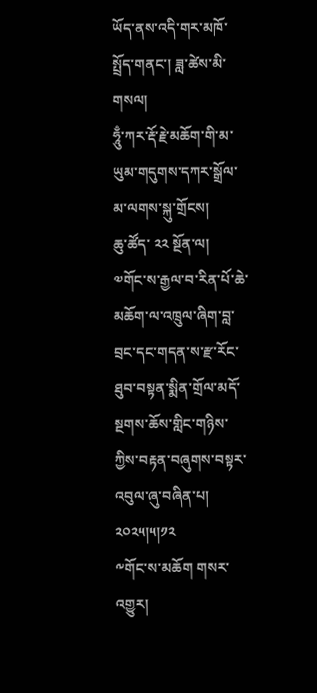ཡོད་ནས་འདི་གར་མཁོ་སྤྲོད་གནང་། ཟླ་ཚེས་མི་གསལ།
ཧཱུྃ་ཀར་རྡོ་རྗེ་མཆོག་གི་མ་ཡུམ་གདུགས་དཀར་སྒྲོལ་མ་ལགས་སྐུ་གྲོངས།
ཆུ་ཚོད་ ༢༢ སྔོན་ལ།
༧གོང་ས་རྒྱལ་བ་རིན་པོ་ཆེ་མཆོག་ལ་འཁྲུལ་ཞིག་བླ་བྲང་དང་གདན་ས་རྫ་རོང་ཐུབ་བསྟན་སྨིན་གྲོལ་མདོ་སྔགས་ཆོས་གླིང་གཉིས་ཀྱིས་བརྟན་བཞུགས་བསྟར་འབུལ་ཞུ་བཞིན་པ། ༢༠༢༥།༥།༡༢
༸གོང་ས་མཆོག གསར་འགྱུར།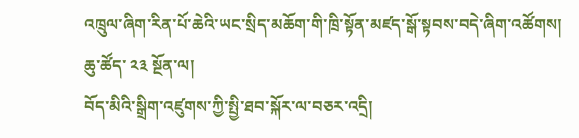འཁྲུལ་ཞིག་རིན་པོ་ཆེའི་ཡང་སྲིད་མཆོག་གི་ཁྲི་སྟོན་མཛད་སྒོ་སྟབས་བདེ་ཞིག་འཚོགས།
ཆུ་ཚོད་ ༢༣ སྔོན་ལ།
བོད་མིའི་སྒྲིག་འཛུགས་ཀྱི་སྤྱི་ཐབ་སྐོར་ལ་བཅར་འདྲི།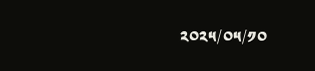༢༠༢༥/༠༥/༡༠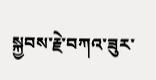སྐྱབས་རྗེ་བཀའ་ཟུར་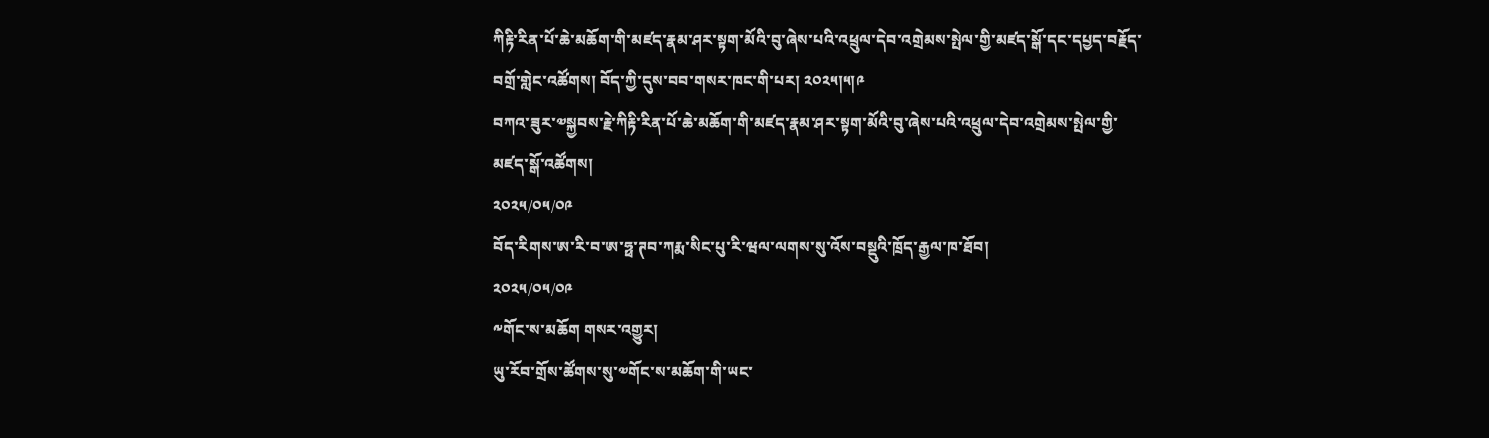ཀིརྟི་རིན་པོ་ཆེ་མཆོག་གི་མཛད་རྣམ་ཤར་སྟག་མོའི་བུ་ཞེས་པའི་འཕྲུལ་དེབ་འགྲེམས་སྤེལ་གྱི་མཛད་སྒོ་དང་དཔྱད་བརྗོད་བགྲོ་གླེང་འཚོགས། བོད་ཀྱི་དུས་བབ་གསར་ཁང་གི་པར། ༢༠༢༥།༥།༩
བཀའ་ཟུར་༧སྐྱབས་རྗེ་ཀིརྟི་རིན་པོ་ཆེ་མཆོག་གི་མཛད་རྣམ་ཤར་སྟག་མོའི་བུ་ཞེས་པའི་འཕྲུལ་དེབ་འགྲེམས་སྤེལ་གྱི་མཛད་སྒོ་འཚོགས།
༢༠༢༥/༠༥/༠༩
བོད་རིགས་ཨ་རི་བ་ཨ་ཧྥ་ཊབ་ཀརྨ་སིང་པུ་རི་ཝལ་ལགས་སུ་འོས་བསྡུའི་ཁྲོད་རྒྱལ་ཁ་ཐོབ།
༢༠༢༥/༠༥/༠༩
༸གོང་ས་མཆོག གསར་འགྱུར།
ཡུ་རོབ་གྲོས་ཚོགས་སུ་༧གོང་ས་མཆོག་གི་ཡང་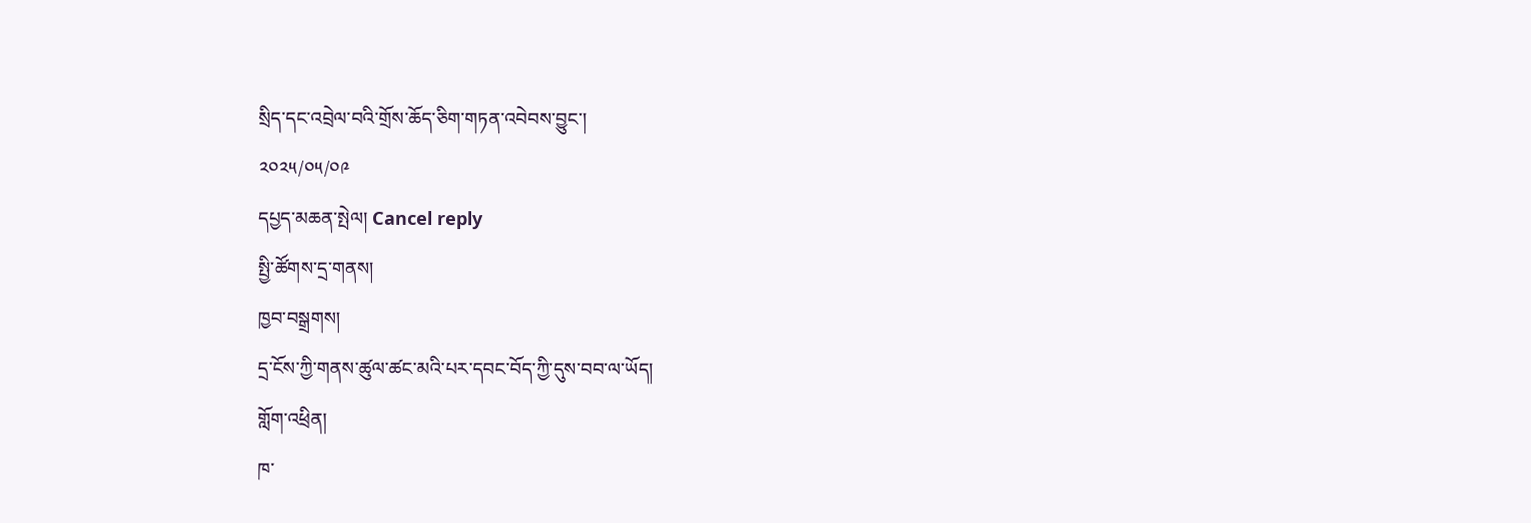སྲིད་དང་འབྲེལ་བའི་གྲོས་ཆོད་ཅིག་གཏན་འབེབས་བྱུང་།
༢༠༢༥/༠༥/༠༩
དཔྱད་མཆན་སྤེལ། Cancel reply
སྤྱི་ཚོགས་དྲ་གནས།
ཁྱབ་བསྒྲགས།
དྲ་ངོས་ཀྱི་གནས་ཚུལ་ཚང་མའི་པར་དབང་བོད་ཀྱི་དུས་བབ་ལ་ཡོད།
གློག་འཕྲིན།
ཁ་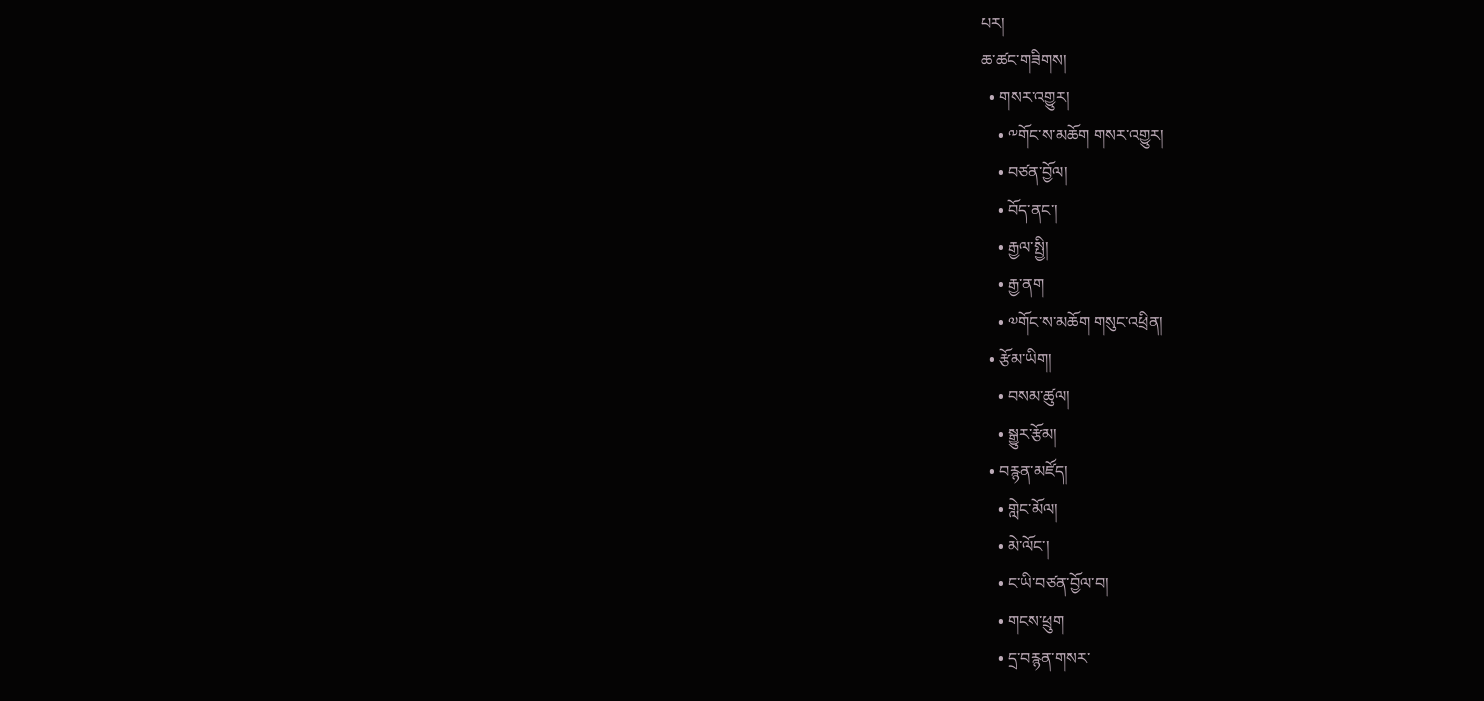པར།
ཆ་ཚང་གཟིགས།
  • གསར་འགྱུར།
    • ༸གོང་ས་མཆོག གསར་འགྱུར།
    • བཙན་བྱོལ།
    • བོད་ནང་།
    • རྒྱལ་སྤྱི།
    • རྒྱ་ནག
    • ༧གོང་ས་མཆོག གསུང་འཕྲིན།
  • རྩོམ་ཡིག།
    • བསམ་ཚུལ།
    • སྒྱུར་རྩོམ།
  • བརྙན་མཛོད།
    • གླེང་མོལ།
    • མེ་ལོང་།
    • ང་ཡི་བཙན་བྱོལ་བ།
    • གངས་ཕྲུག
    • དྲ་བརྙན་གསར་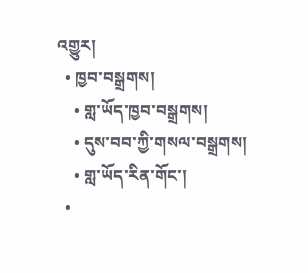འགྱུར།
  • ཁྱབ་བསྒྲགས།
    • གླ་ཡོད་ཁྱབ་བསྒྲགས།
    • དུས་བབ་ཀྱི་གསལ་བསྒྲགས།
    • གླ་ཡོད་རིན་གོང་།
  •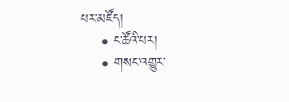པར་མཛོད།
    • ང་ཚོའི་པར།
    • གསང་འགྱུར་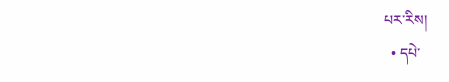པར་རིས།
  • དཔེ་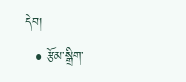དེབ།
  • རྩོམ་སྒྲིག་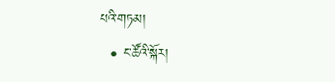པའི་གཏམ།
  • ང་ཚོའི་སྐོར།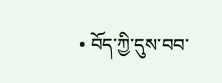• བོད་ཀྱི་དུས་བབ་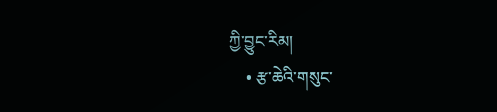ཀྱི་བྱུང་རིམ།
    • རྩ་ཆེའི་གསུང་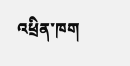འཕྲིན་ཁག